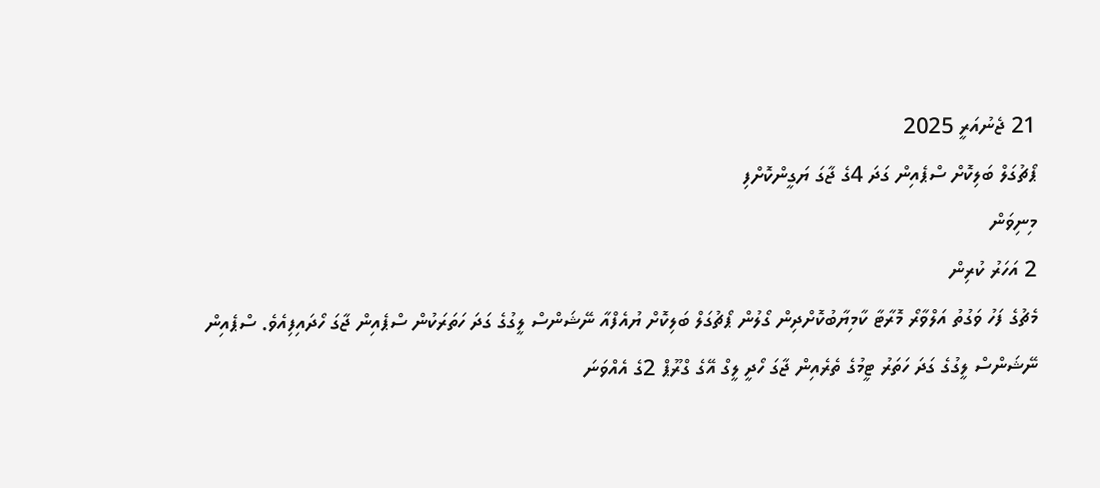21 ޖެނުއަރީ 2025
ޕޯޗުގަލް ބަލިކޮށް ސްޕެއިން ގަދަ 4ގެ ޖާގަ ޔަގީންކޮށްފި
މިނިވަން
2 އަހަރު ކުރިން
މެޗުގެ ފަހު ވަގުތު އަލްވާރޯ މޮރާޓާ ކާމިޔާބުކޮށްދިން ގޯލުން ޕޯޗުގަލް ބަލިކޮށް ޔުއެފްއާ ނޭޝަންސް ލީގުގެ ގަދަ ހަތަރަކުން ސްޕެއިން ޖާގަ ހޯދައިފިއެވެ. ސްޕެއިން ނޭޝަންސް ލީގުގެ ގަދަ ހަތަރު ޓީމުގެ ތެރެއިން ޖާގަ ހޯދީ ލީގް އޭގެ ގްރޫޕް 2ގެ އެއްވަނަ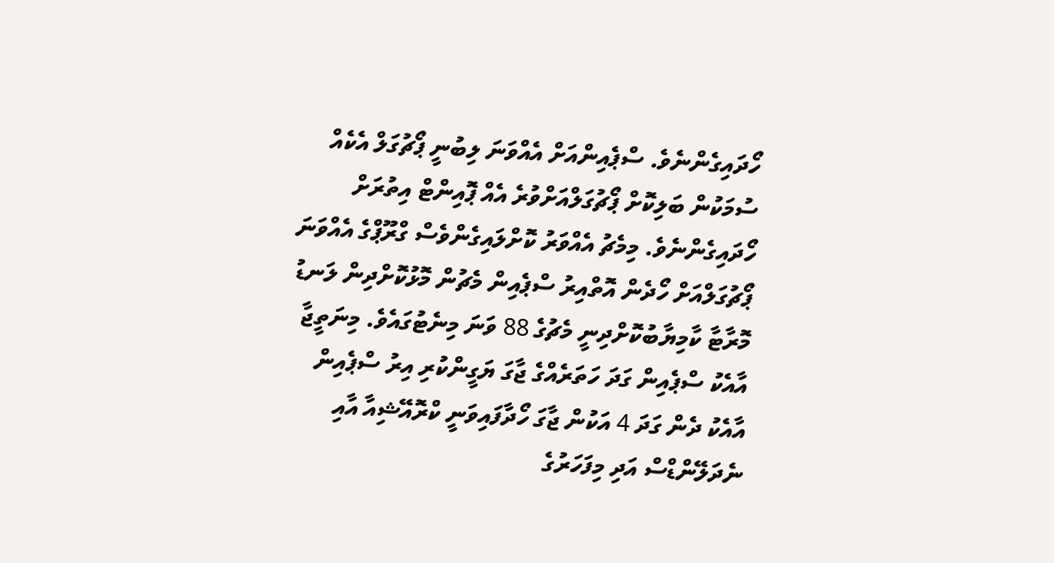ހޯދައިގެންނެވެ. ސްޕެއިންއަށް އެއްވަނަ ލިބުނީ ޕޯޗުގަލް އެކެއް ސުމަކުން ބަލިކޮށް ޕޯޗުގަލްއަށްވުރެ އެއް ޕޮއިންޓް އިތުރަށް ހޯދައިގެންނެވެ. މިމެޗު އެއްވަރު ކޮށްލައިގެންވެސް ގްރޫޕްގެ އެއްވަނަ ޕޯޗުގަލްއަށް ހޯދެން އޮތްއިރު ސްޕެއިން މެޗުން މޮޅުކޮށްދިން ލަނޑު މޮރާޓާ ކާމިޔާބުކޮށްދިނީ މެޗުގެ 88 ވަނަ މިނެޓުގައެވެ. މިނަތީޖާ އާއެކު ސްޕެއިން ގަދަ ހަތަރެއްގެ ޖާގަ ޔަގީންކުރި އިރު ސްޕެއިން އާއެކު ދެން ގަދަ 4 އަކުން ޖާގަ ހޯދާފައިވަނީ ކްރޮއޭޝިއާ އާއި ނެދަލޭންޑްސް އަދި މިފަހަރުގެ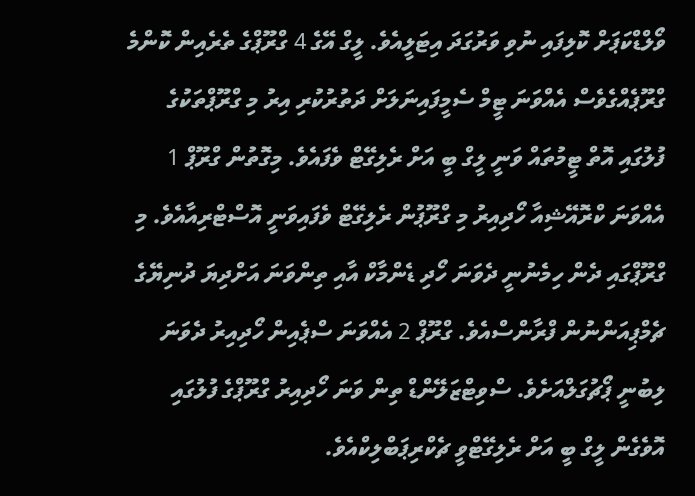ވޯލްޑްކަޕަށް ކޮލިފައި ނުވި ވަރުގަދަ އިޓަލީއެވެ. ލީގް އޭގެ 4 ގްރޫޕްގެ ތެރެއިން ކޮންމެ ގްރޫޕެއްގެވެސް އެއްވަނަ ޓީމް ސެމީފައިނަލަށް ދަތުރުކުރި އިރު މި ގްރޫޕްތަކުގެ ފުލުގައި އޮތް ޓީމުތައް ވަނީ ލީގް ބީ އަށް ރެލިގޭޓް ވެފައެވެ. މިގޮތުން ގްރޫޕް 1 އެއްވަނަ ކްރޮއޭޝިއާ ހޯދިއިރު މި ގްރޫޕުން ރެލިގޭޓް ވެފައިވަނީ އޮސްޓްރިއާއެވެ. މި ގްރޫޕްގައި ދެން ހިމެނުނީ ދެވަނަ ހޯދި ޑެންމާކް އާއި ތިންވަނަ އަށްދިޔަ ދުނިޔޭގެ ޗެމްޕިއަންނުން ފްރާންސްއެވެ. ގްރޫޕް 2 އެއްވަނަ ސްޕެއިން ހޯދިއިރު ދެވަނަ ލިބުނީ ޕޯޗުގަލްއަށެވެ. ސްވިޓްޒަލޭންޑް ތިން ވަނަ ހޯދިއިރު ގްރޫޕްގެ ފުލުގައި އޮވެގެން ލީގް ބީ އަށް ރެލިގޭޓްވީ ޗެކްރިޕަބްލިކްއެވެ.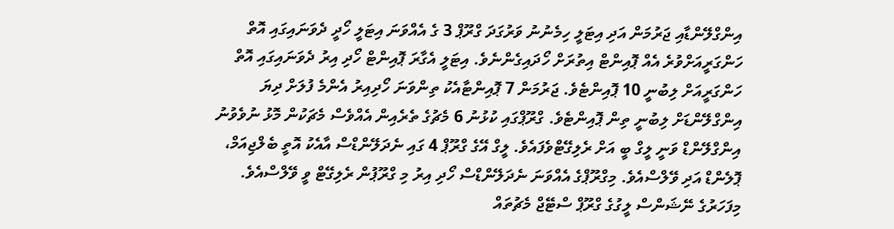އިންގްލޭންޑާއި ޖަރުމަން އަދި އިޓަލީ ހިމެނުނު ވަރުގަދަ ގްރޫޕް 3 ގެ އެއްވަނަ އިޓަލީ ހޯދީ ދެވަނައިގައި އޮތް ހަންގަރީއަށްވުރެ އެއް ޕޮއިންޓް އިތުރަށް ހޯދައިގެންނެވެ. އިޓަލީ އެގާރަ ޕޮއިންޓް ހޯދި އިރު ދެވަނައިގައި އޮތް ހަންގަރީއަށް ލިބުނީ 10 ޕޮއިންޓެވެ. ޖަރުމަން 7 ޕޮއިންޓާއެކު ތިންވަނަ ހޯދިއިރު އެންމެ ފުލަށް ދިޔަ އިންގްލޭންޑަށް ލިބުނީ ތިން ޕޮއިންޓެވެ. ގްރޫޕްގައި ކުޅުނު 6 މެޗުގެ ތެރެއިން އެއްވެސް މެޗަކުން މޮޅު ނުވެވުނު އިންގްލޭންޑް ވަނީ ލީގް ބީ އަށް ރެލިގޭޓްވެފައެވެ. ލީގް އޭގެ ގްރޫޕް 4 ގައި ނެދަލޭންޑްސް އާއެކު އޮތީ ބެލްޖިއަމް، ޕޮލެންޑް އަދި ވޭލްސްއެވެ. މިގްރޫޕްގެ އެއްވަނަ ނެދަލޭންޑްސް ހޯދި އިރު މި ގްރޫޕުން ރެލިގޭޓް ވީ ވޭލްސްއެވެ. މިފަހަރުގެ ނޭޝަންސް ލީގުގެ ގްރޫޕް ސްޓޭޖް މެޗުތައް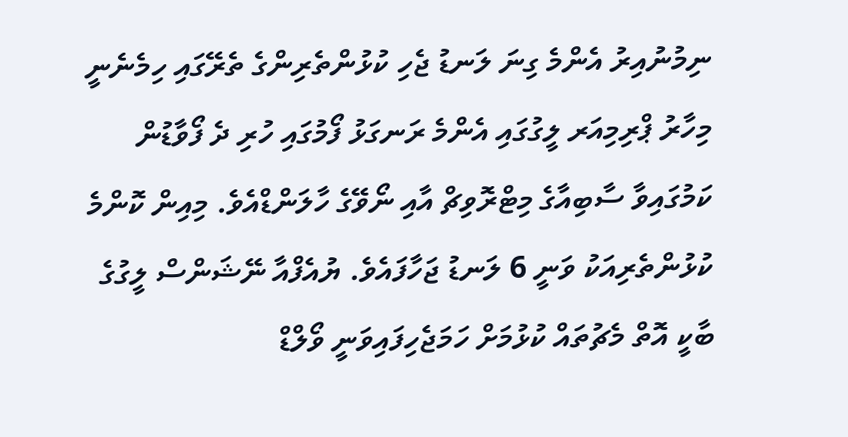ނިމުނުއިރު އެންމެ ގިނަ ލަނޑު ޖެހި ކުޅުންތެރިންގެ ތެރޭގައި ހިމެނެނީ މިހާރު ޕްރިމިއަރ ލީގުގައި އެންމެ ރަނގަޅު ފޯމުގައި ހުރި ދެ ފޯވާޑުން ކަމުގައިވާ ސާބިއާގެ މިޓްރޮވިޗް އާއި ނޯވޭގެ ހާލަންޑްއެވެ. މިއިން ކޮންމެ ކުޅުންތެރިއަކު ވަނީ 6 ލަނޑު ޖަހާފައެވެ. ޔުއެފްއާ ނޭޝަންސް ލީގުގެ ބާކީ އޮތް މެޗުތައް ކުޅުމަށް ހަމަޖެހިފައިވަނީ ވޯލްޑް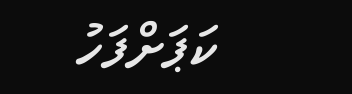ކަޕަށްފަހު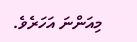މިއަންނަ އަހަރެވެ.